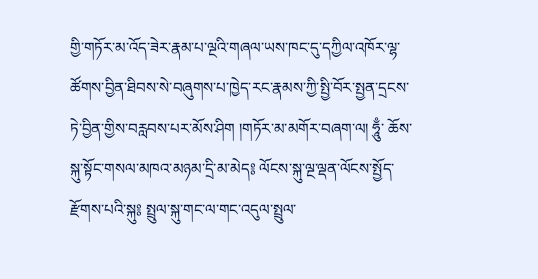གྱི་གཏོར་མ་འོད་ཟེར་རྣམ་པ་ལྔའི་གཞལ་ཡས་ཁང་དུ་དཀྱིལ་འཁོར་ལྷ་ཚོགས་བྱིན་ཐིབས་སེ་བཞུགས་པ་ཁྱེད་རང་རྣམས་ཀྱི་སྤྱི་བོར་སྤྱན་དྲངས་ཏེ་བྱིན་གྱིས་བརླབས་པར་མོས་ཤིག །གཏོར་མ་མགོར་བཞག་ལ། ཧཱུྃ་ ཆོས་སྐུ་སྟོང་གསལ་མཁའ་མཉམ་དྲི་མ་མེད༔ ལོངས་སྐུ་ལྔ་ལྡན་ལོངས་སྤྱོད་རྫོགས་པའི་སྐུ༔ སྤྲུལ་སྐུ་གང་ལ་གང་འདུལ་སྤྲུལ་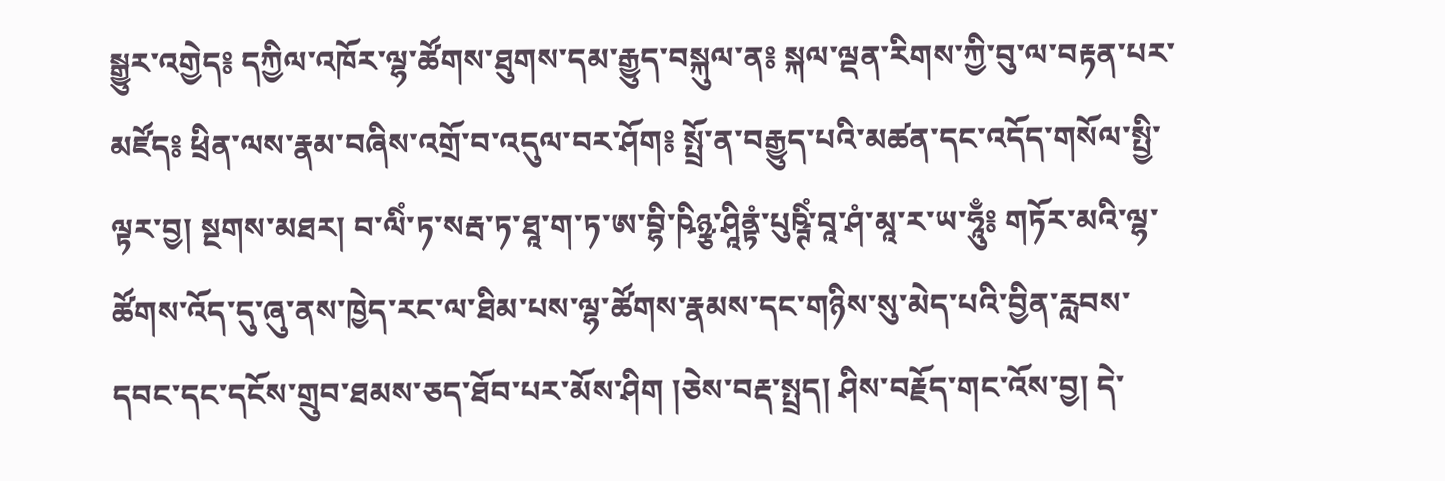སྒྱུར་འགྱེད༔ དཀྱིལ་འཁོར་ལྷ་ཚོགས་ཐུགས་དམ་རྒྱུད་བསྐུལ་ན༔ སྐལ་ལྡན་རིགས་ཀྱི་བུ་ལ་བརྟན་པར་མཛོད༔ ཕྲིན་ལས་རྣམ་བཞིས་འགྲོ་བ་འདུལ་བར་ཤོག༔ སྤྲོ་ན་བརྒྱུད་པའི་མཚན་དང་འདོད་གསོལ་སྤྱི་ལྟར་བྱ། སྔགས་མཐར། བ་ལིཾ་ཏ་སརྦ་ཏ་ཐཱ་ག་ཏ་ཨ་བྷི་ཥིཉྩ་ཤཱིནྟཾ་པུཥྚིཾ་བཱ་ཤཾ་མཱ་ར་ཡ་ཧཱུྃ༔ གཏོར་མའི་ལྷ་ཚོགས་འོད་དུ་ཞུ་ནས་ཁྱེད་རང་ལ་ཐིམ་པས་ལྷ་ཚོགས་རྣམས་དང་གཉིས་སུ་མེད་པའི་བྱིན་རླབས་དབང་དང་དངོས་གྲུབ་ཐམས་ཅད་ཐོབ་པར་མོས་ཤིག །ཅེས་བརྡ་སྤྲད། ཤིས་བརྗོད་གང་འོས་བྱ། དེ་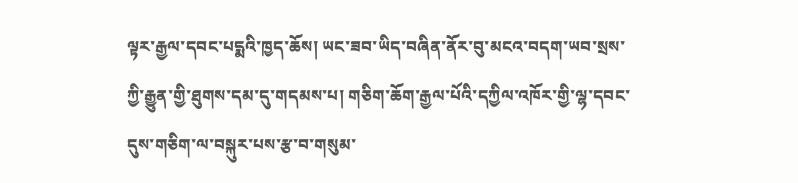ལྟར་རྒྱལ་དབང་པདྨའི་ཁྱད་ཆོས། ཡང་ཟབ་ཡིད་བཞིན་ནོར་བུ་མངའ་བདག་ཡབ་སྲས་ཀྱི་རྒྱུན་གྱི་ཐུགས་དམ་དུ་གདམས་པ། གཅིག་ཆོག་རྒྱལ་པོའི་དཀྱིལ་འཁོར་གྱི་ལྷ་དབང་དུས་གཅིག་ལ་བསྐུར་པས་རྩ་བ་གསུམ་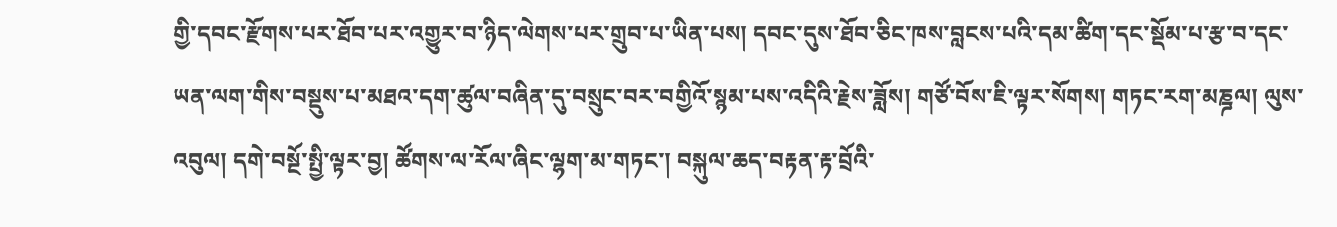གྱི་དབང་རྫོགས་པར་ཐོབ་པར་འགྱུར་བ་ཉིད་ལེགས་པར་གྲུབ་པ་ཡིན་པས། དབང་དུས་ཐོབ་ཅིང་ཁས་བླངས་པའི་དམ་ཚིག་དང་སྡོམ་པ་རྩ་བ་དང་ཡན་ལག་གིས་བསྡུས་པ་མཐའ་དག་ཚུལ་བཞིན་དུ་བསྲུང་བར་བགྱིའོ་སྙམ་པས་འདིའི་རྗེས་ཟློས། གཙོ་བོས་ཇི་ལྟར་སོགས། གཏང་རག་མཎྜལ། ལུས་འབུལ། དགེ་བསྔོ་སྤྱི་ལྟར་བྱ། ཚོགས་ལ་རོལ་ཞིང་ལྷག་མ་གཏང་། བསྐུལ་ཆད་བརྟན་རྟ་བྲོའི་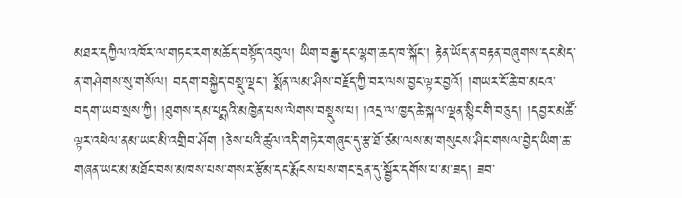མཐར་དཀྱིལ་འཁོར་ལ་གཏང་རག་མཆོད་བསྟོད་འབུལ། ཡིག་བརྒྱ་དང་ལྷག་ཆད་ཁ་སྐོང་། རྟེན་ཡོད་ན་བརྟན་བཞུགས་དང་མེད་ན་གཤེགས་སུ་གསོལ། བདག་བསྐྱེད་བསྡུ་ལྡང་། སྨོན་ལམ་ཤིས་བརྗོད་ཀྱི་བར་ལས་བྱང་ལྟར་བྱའོ། །གཡར་ངོ་ཆེ་བ་མངའ་བདག་ཡབ་སྲས་ཀྱི། །ཐུགས་དམ་པདྨའི་མཁྱེན་པས་ལེགས་བསྡུས་པ། །འདྲ་ལ་ཁྱད་ཆེ་སྐལ་ལྡན་སྙིང་གི་བཅུད། །དབྱར་མཚོ་ལྟར་འཕེལ་ནམ་ཡང་མི་འགྲིབ་ཤོག །ཅེས་པའི་ཚུལ་འདི་གཏེར་གཞུང་དུ་རྩ་ཐོ་ཙམ་ལས་མ་གསུངས་ཤིང་གསལ་བྱེད་ཡིག་ཆ་གཞན་ཡང་མ་མཐོང་བས་མཁས་པས་གསར་རྩོམ་དང་རྨོངས་པས་གང་དྲན་དུ་སྦྱོར་དགོས་པ་མ་ཟད། ཟབ་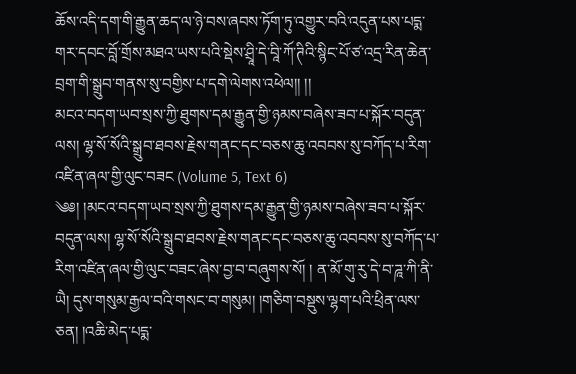ཆོས་འདི་དག་གི་རྒྱུན་ཆད་ལ་ཉེ་བས་ཞབས་ཏོག་ཏུ་འགྱུར་བའི་འདུན་པས་པདྨ་གར་དབང་བློ་གྲོས་མཐའ་ཡས་པའི་སྡེས་ཤྲཱི་དེ་བཱི་ཀོ་ཊིའི་སྙིང་པོ་ཙ་འདྲ་རིན་ཆེན་བྲག་གི་སྒྲུབ་གནས་སུ་བགྱིས་པ་དགེ་ལེགས་འཕེལ།། །།
མངའ་བདག་ཡབ་སྲས་ཀྱི་ཐུགས་དམ་རྒྱུན་གྱི་ཉམས་བཞེས་ཟབ་པ་སྐོར་བདུན་ལས། ལྷ་སོ་སོའི་སྒྲུབ་ཐབས་རྗེས་གནང་དང་བཅས་ཆུ་འབབས་སུ་བཀོད་པ་རིག་འཛིན་ཞལ་གྱི་ལུང་བཟང (Volume 5, Text 6)
༄༅། །མངའ་བདག་ཡབ་སྲས་ཀྱི་ཐུགས་དམ་རྒྱུན་གྱི་ཉམས་བཞེས་ཟབ་པ་སྐོར་བདུན་ལས། ལྷ་སོ་སོའི་སྒྲུབ་ཐབས་རྗེས་གནང་དང་བཅས་ཆུ་འབབས་སུ་བཀོད་པ་རིག་འཛིན་ཞལ་གྱི་ལུང་བཟང་ཞེས་བྱ་བ་བཞུགས་སོ། ། ན་མོ་གུ་རུ་དེ་བ་ཌཱ་ཀི་ནི་ཡཻ། དུས་གསུམ་རྒྱལ་བའི་གསང་བ་གསུམ། །གཅིག་བསྡུས་ལྷག་པའི་ཕྲིན་ལས་ཅན། །འཆི་མེད་པདྨ་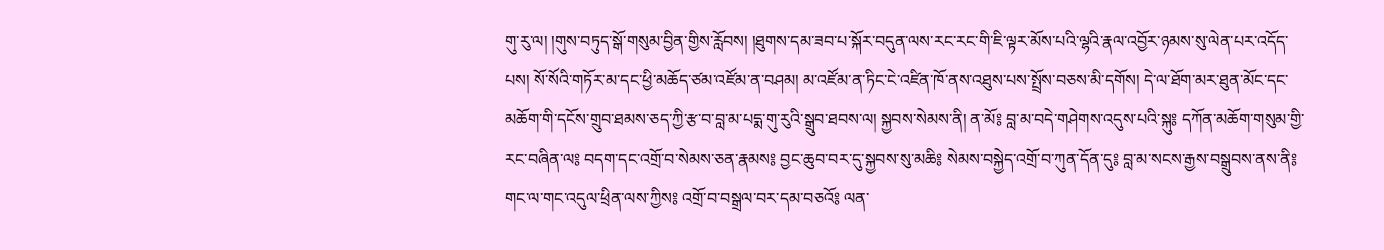གུ་རུ་ལ། །གུས་བཏུད་སྒོ་གསུམ་བྱིན་གྱིས་རློབས། །ཐུགས་དམ་ཟབ་པ་སྐོར་བདུན་ལས་རང་རང་གི་ཇི་ལྟར་མོས་པའི་ལྷའི་རྣལ་འབྱོར་ཉམས་སུ་ལེན་པར་འདོད་པས། སོ་སོའི་གཏོར་མ་དང་ཕྱི་མཆོད་ཙམ་འཛོམ་ན་བཤམ། མ་འཛོམ་ན་ཏིང་ངེ་འཛིན་ཁོ་ནས་འཐུས་པས་སྤྲོས་བཅས་མི་དགོས། དེ་ལ་ཐོག་མར་ཐུན་མོང་དང་མཆོག་གི་དངོས་གྲུབ་ཐམས་ཅད་ཀྱི་རྩ་བ་བླ་མ་པདྨ་གུ་རུའི་སྒྲུབ་ཐབས་ལ། སྐྱབས་སེམས་ནི། ན་མོ༔ བླ་མ་བདེ་གཤེགས་འདུས་པའི་སྐུ༔ དཀོན་མཆོག་གསུམ་གྱི་རང་བཞིན་ལ༔ བདག་དང་འགྲོ་བ་སེམས་ཅན་རྣམས༔ བྱང་ཆུབ་བར་དུ་སྐྱབས་སུ་མཆི༔ སེམས་བསྐྱེད་འགྲོ་བ་ཀུན་དོན་དུ༔ བླ་མ་སངས་རྒྱས་བསྒྲུབས་ནས་ནི༔ གང་ལ་གང་འདུལ་ཕྲིན་ལས་ཀྱིས༔ འགྲོ་བ་བསྒྲལ་བར་དམ་བཅའོ༔ ལན་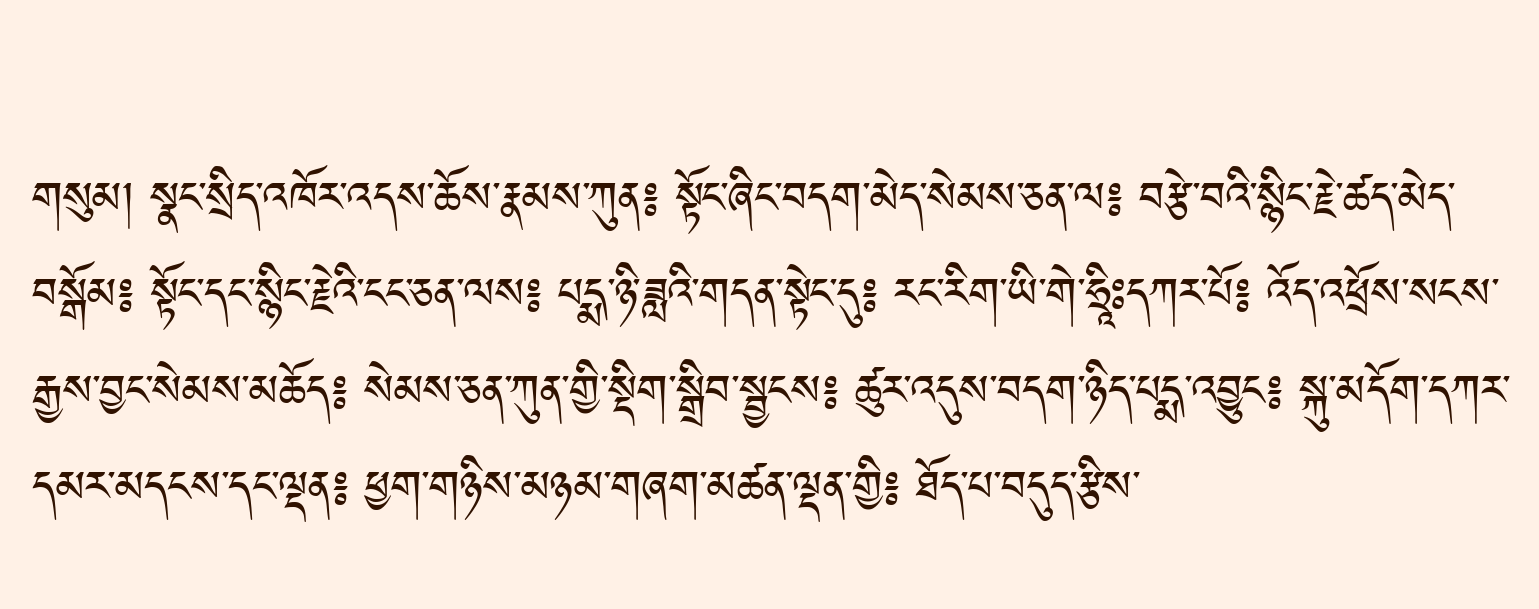གསུམ། སྣང་སྲིད་འཁོར་འདས་ཆོས་རྣམས་ཀུན༔ སྟོང་ཞིང་བདག་མེད་སེམས་ཅན་ལ༔ བརྩེ་བའི་སྙིང་རྗེ་ཚད་མེད་བསྒོམ༔ སྟོང་དང་སྙིང་རྗེའི་ངང་ཅན་ལས༔ པདྨ་ཉི་ཟླའི་གདན་སྟེང་དུ༔ རང་རིག་ཡི་གེ་ཧྲཱིཿདཀར་པོ༔ འོད་འཕྲོས་སངས་རྒྱས་བྱང་སེམས་མཆོད༔ སེམས་ཅན་ཀུན་གྱི་སྡིག་སྒྲིབ་སྦྱངས༔ ཚུར་འདུས་བདག་ཉིད་པདྨ་འབྱུང༔ སྐུ་མདོག་དཀར་དམར་མདངས་དང་ལྡན༔ ཕྱག་གཉིས་མཉམ་གཞག་མཚན་ལྡན་གྱི༔ ཐོད་པ་བདུད་རྩིས་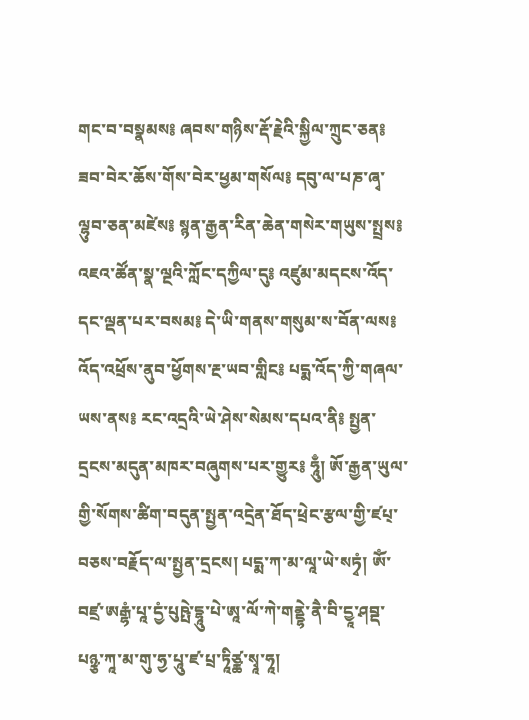གང་བ་བསྣམས༔ ཞབས་གཉིས་རྡོ་རྗེའི་སྐྱིལ་ཀྲུང་ཅན༔ ཟབ་བེར་ཆོས་གོས་བེར་ཕྱམ་གསོལ༔ དབུ་ལ་པཎ་ཞྭ་ལྷུབ་ཅན་མཛེས༔ སྙན་རྒྱན་རིན་ཆེན་གསེར་གཡུས་སྤྲས༔ འཇའ་ཚོན་སྣ་ལྔའི་ཀློང་དཀྱིལ་དུ༔ འཛུམ་མདངས་འོད་དང་ལྡན་པར་བསམ༔ དེ་ཡི་གནས་གསུམ་ས་བོན་ལས༔ འོད་འཕྲོས་ནུབ་ཕྱོགས་རྔ་ཡབ་གླིང༔ པདྨ་འོད་ཀྱི་གཞལ་ཡས་ནས༔ རང་འདྲའི་ཡེ་ཤེས་སེམས་དཔའ་ནི༔ སྤྱན་དྲངས་མདུན་མཁར་བཞུགས་པར་གྱུར༔ ཧཱུྃ། ཨོ་རྒྱན་ཡུལ་གྱི་སོགས་ཚིག་བདུན་སྤྱན་འདྲེན་ཐོད་ཕྲེང་རྩལ་གྱི་ཛཔ྄་བཅས་བརྗོད་ལ་སྤྱན་དྲངས། པདྨ་ཀ་མ་ལཱ་ཡེ་སཏྭཾ། ཨོཾ་བཛྲ་ཨརྒྷཾ་པཱ་དྱཾ་པུཥྤེ་དྷཱུ་པེ་ཨཱ་ལོ་ཀེ་གནྡྷེ་ནཻ་བི་དྱཱ་ཤབྡ་པཉྩ་ཀཱ་མ་གུ་ཧྱ་པཱུ་ཛ་པྲ་ཏཱིཙྪ་སྭཱ་ཧཱ།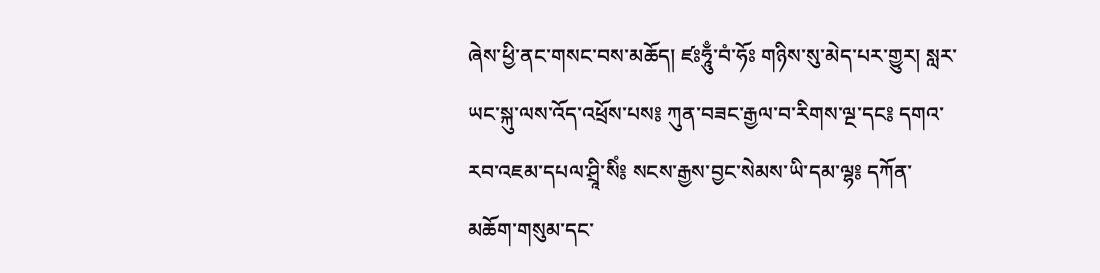ཞེས་ཕྱི་ནང་གསང་བས་མཆོད། ཛཿཧཱུྃ་བཾ་ཧོཿ གཉིས་སུ་མེད་པར་གྱུར། སླར་ཡང་སྐུ་ལས་འོད་འཕྲོས་པས༔ ཀུན་བཟང་རྒྱལ་བ་རིགས་ལྔ་དང༔ དགའ་རབ་འཇམ་དཔལ་ཤྲཱི་སིཾ༔ སངས་རྒྱས་བྱང་སེམས་ཡི་དམ་ལྷ༔ དཀོན་མཆོག་གསུམ་དང་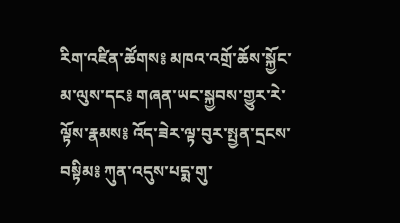རིག་འཛིན་ཚོགས༔ མཁའ་འགྲོ་ཆོས་སྐྱོང་མ་ལུས་དང༔ གཞན་ཡང་སྐྱབས་གྱུར་རེ་ལྟོས་རྣམས༔ འོད་ཟེར་ལྟ་བུར་སྤྱན་དྲངས་བསྟིམ༔ ཀུན་འདུས་པདྨ་གུ་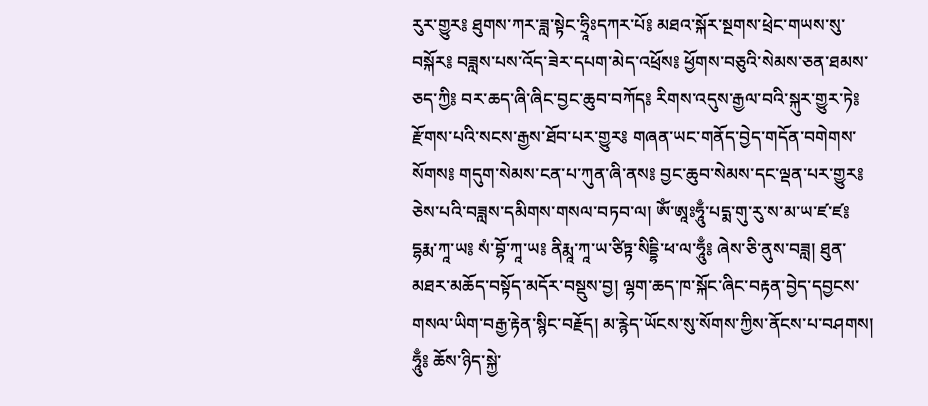རུར་གྱུར༔ ཐུགས་ཀར་ཟླ་སྟེང་ཧྲཱིཿདཀར་པོ༔ མཐའ་སྐོར་སྔགས་ཕྲེང་གཡས་སུ་བསྐོར༔ བཟླས་པས་འོད་ཟེར་དཔག་མེད་འཕྲོས༔ ཕྱོགས་བཅུའི་སེམས་ཅན་ཐམས་ཅད་ཀྱི༔ བར་ཆད་ཞི་ཞིང་བྱང་ཆུབ་བཀོད༔ རིགས་འདུས་རྒྱལ་བའི་སྐུར་གྱུར་ཏེ༔ རྫོགས་པའི་སངས་རྒྱས་ཐོབ་པར་གྱུར༔ གཞན་ཡང་གནོད་བྱེད་གདོན་བགེགས་སོགས༔ གདུག་སེམས་ངན་པ་ཀུན་ཞི་ནས༔ བྱང་ཆུབ་སེམས་དང་ལྡན་པར་གྱུར༔ ཅེས་པའི་བཟླས་དམིགས་གསལ་བཏབ་ལ། ཨོཾ་ཨཱཿཧཱུྃ་པདྨ་གུ་རུ་ས་མ་ཡ་ཛ་ཛ༔ དྷརྨ་ཀཱ་ཡ༔ སཾ་བྷོ་ཀཱ་ཡ༔ ནིརྨཱ་ཀཱ་ཡ་ཙིཏྟ་སིདྡྷི་ཕ་ལ་ཧཱུྃ༔ ཞེས་ཅི་ནུས་བཟླ། ཐུན་མཐར་མཆོད་བསྟོད་མདོར་བསྡུས་བྱ། ལྷག་ཆད་ཁ་སྐོང་ཞིང་བརྟན་བྱེད་དབྱངས་གསལ་ཡིག་བརྒྱ་རྟེན་སྙིང་བརྗོད། མ་རྙེད་ཡོངས་སུ་སོགས་ཀྱིས་ནོངས་པ་བཤགས། ཧཱུྃ༔ ཆོས་ཉིད་སྐྱེ་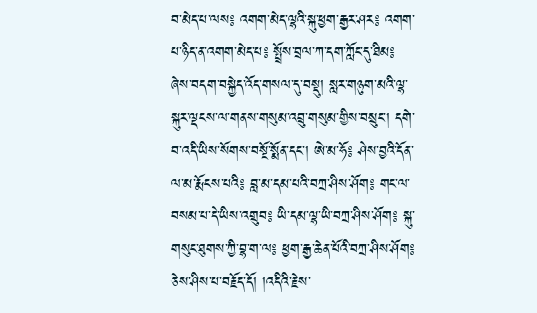བ་མེད་པ་ལས༔ འགག་མེད་ལྷའི་སྐུ་ཕྱག་རྒྱར་ཤར༔ འགག་པ་ཉིད་ན་འགག་མེད་པ༔ སྤྲོས་བྲལ་ཀ་དག་ཀློང་དུ་ཐིམ༔ ཞེས་བདག་བསྐྱེད་འོད་གསལ་དུ་བསྡུ། སླར་གཉུག་མའི་ལྷ་སྐུར་ལྡངས་ལ་གནས་གསུམ་འབྲུ་གསུམ་གྱིས་བསྲུང་། དགེ་བ་འདི་ཡིས་སོགས་བསྔོ་སྨོན་དང་། ཨེ་མ་ཧོ༔ ཤེས་བྱའི་དོན་ལ་མ་རྨོངས་པའི༔ བླ་མ་དམ་པའི་བཀྲ་ཤིས་ཤོག༔ གང་ལ་བསམ་པ་དེ་ཡིས་འགྲུབ༔ ཡི་དམ་ལྷ་ཡི་བཀྲ་ཤིས་ཤོག༔ སྐུ་གསུང་ཐུགས་ཀྱི་བྷ་ག་ལ༔ ཕྱག་རྒྱ་ཆེན་པོའི་བཀྲ་ཤིས་ཤོག༔ ཅེས་ཤིས་པ་བརྗོད་དོ། །འདིའི་རྗེས་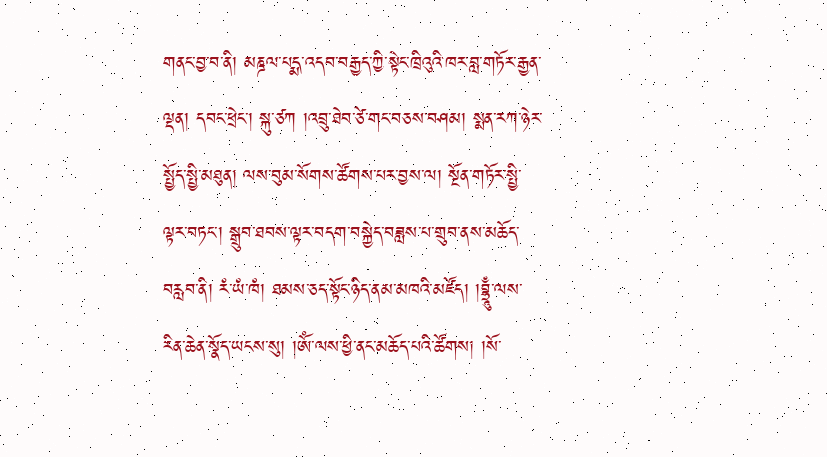གནང་བྱ་བ་ནི། མཎྜལ་པདྨ་འདབ་བརྒྱད་ཀྱི་སྟེང་ཁྲིའུའི་ཁར་བླ་གཏོར་རྒྱན་ལྡན། དབང་ཕྲེང་། སྐུ་ཙཀ །འབྲུ་ཐེབ་ཙེ་གང་བཅས་བཤམ། སྨན་རཀ་ཉེར་སྤྱོད་སྤྱི་མཐུན། ལས་བུམ་སོགས་ཚོགས་པར་བྱས་ལ། སྔོན་གཏོར་སྤྱི་ལྟར་བཏང་། སྒྲུབ་ཐབས་ལྟར་བདག་བསྐྱེད་བཟླས་པ་གྲུབ་ནས་མཆོད་བརླབ་ནི། རཾ་ཡཾ་ཁཾ། ཐམས་ཅད་སྟོང་ཉིད་ནམ་མཁའི་མཛོད། །བྷྲཱུྃ་ལས་རིན་ཆེན་སྣོད་ཡངས་སུ། །ཨོཾ་ལས་ཕྱི་ནང་མཆོད་པའི་ཚོགས། །སོ་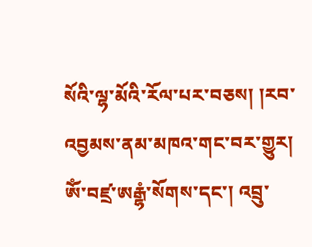སོའི་ལྷ་མོའི་རོལ་པར་བཅས། །རབ་འབྱམས་ནམ་མཁའ་གང་བར་གྱུར། ཨོཾ་བཛྲ་ཨརྒྷཾ་སོགས་དང་། འབྲུ་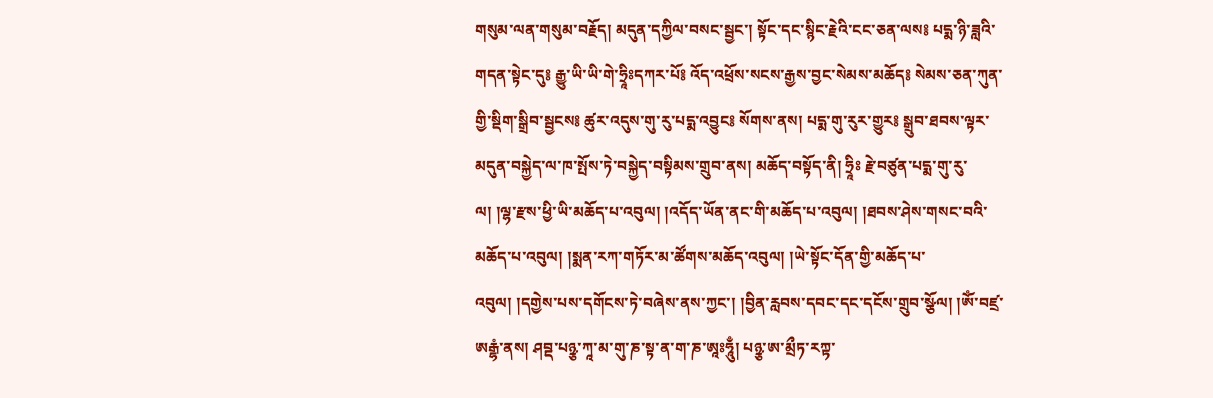གསུམ་ལན་གསུམ་བརྗོད། མདུན་དཀྱིལ་བསང་སྦྱང་། སྟོང་དང་སྙིང་རྗེའི་ངང་ཅན་ལས༔ པདྨ་ཉི་ཟླའི་གདན་སྟེང་དུ༔ རྒྱུ་ཡི་ཡི་གེ་ཧྲཱིཿདཀར་པོ༔ འོད་འཕྲོས་སངས་རྒྱས་བྱང་སེམས་མཆོད༔ སེམས་ཅན་ཀུན་གྱི་སྡིག་སྒྲིབ་སྦྱངས༔ ཚུར་འདུས་གུ་རུ་པདྨ་འབྱུང༔ སོགས་ནས། པདྨ་གུ་རུར་གྱུར༔ སྒྲུབ་ཐབས་ལྟར་མདུན་བསྐྱེད་ལ་ཁ་སྤོས་ཏེ་བསྐྱེད་བསྟིམས་གྲུབ་ནས། མཆོད་བསྟོད་ནི། ཧྲཱིཿ རྗེ་བཙུན་པདྨ་གུ་རུ་ལ། །ལྷ་རྫས་ཕྱི་ཡི་མཆོད་པ་འབུལ། །འདོད་ཡོན་ནང་གི་མཆོད་པ་འབུལ། །ཐབས་ཤེས་གསང་བའི་མཆོད་པ་འབུལ། །སྨན་རཀ་གཏོར་མ་ཚོགས་མཆོད་འབུལ། །ཡེ་སྟོང་དོན་གྱི་མཆོད་པ་འབུལ། །དགྱེས་པས་དགོངས་ཏེ་བཞེས་ནས་ཀྱང་། །བྱིན་རླབས་དབང་དང་དངོས་གྲུབ་སྩོལ། །ཨོཾ་བཛྲ་ཨརྒྷཾ་ནས། ཤབྡ་པཉྩ་ཀཱ་མ་གུ་ཎ་སྟ་ན་ག་ཎ་ཨཱཿཧཱུྃ། པཉྩ་ཨ་མྲྀཏ་རཀྟ་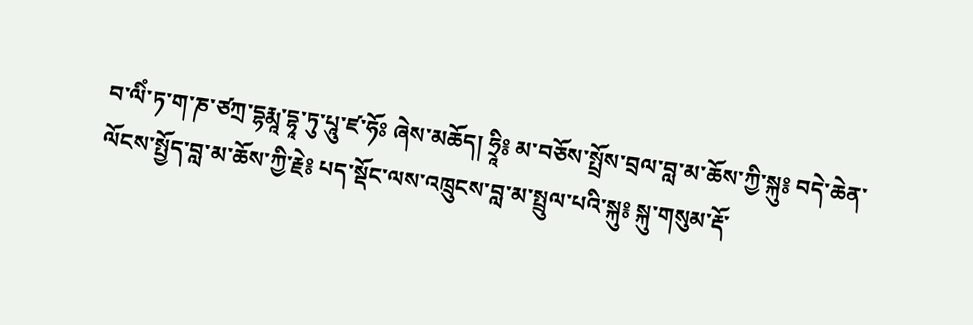བ་ལིཾ་ཏ་ག་ཎ་ཙཀྲ་དྷརྨཱ་དྷཱ་ཏུ་པཱུ་ཛ་ཧོཿ ཞེས་མཆོད། ཧྲཱི༔ མ་བཅོས་སྤྲོས་བྲལ་བླ་མ་ཆོས་ཀྱི་སྐུ༔ བདེ་ཆེན་ལོངས་སྤྱོད་བླ་མ་ཆོས་ཀྱི་རྗེ༔ པད་སྡོང་ལས་འཁྲུངས་བླ་མ་སྤྲུལ་པའི་སྐུ༔ སྐུ་གསུམ་རྡོ་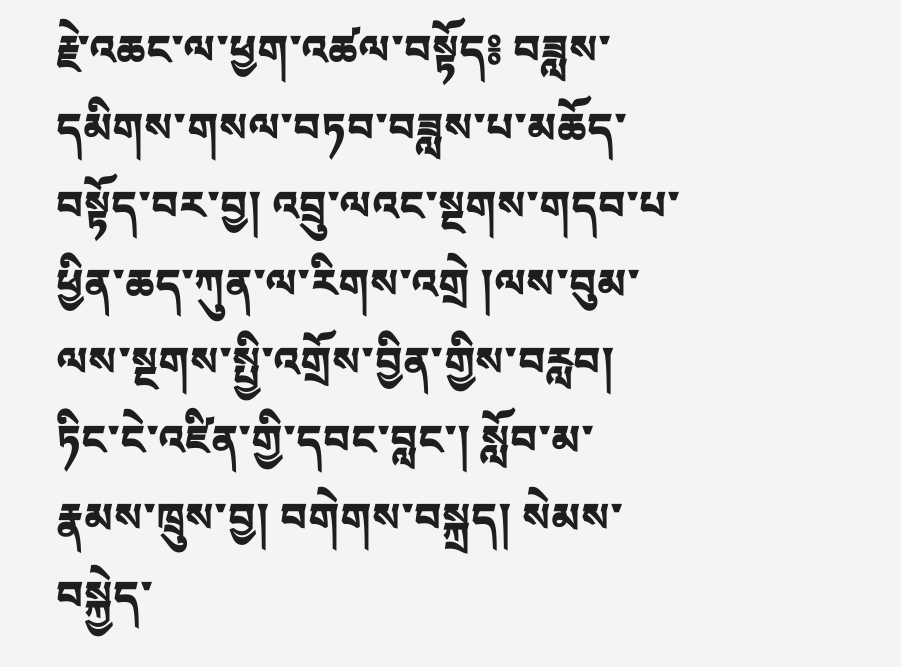རྗེ་འཆང་ལ་ཕྱག་འཚལ་བསྟོད༔ བཟླས་དམིགས་གསལ་བཏབ་བཟླས་པ་མཆོད་བསྟོད་བར་བྱ། འབྲུ་ལའང་སྔགས་གདབ་པ་ཕྱིན་ཆད་ཀུན་ལ་རིགས་འགྲེ །ལས་བུམ་ལས་སྔགས་སྤྱི་འགྲོས་བྱིན་གྱིས་བརླབ། ཏིང་ངེ་འཛིན་གྱི་དབང་བླང་། སློབ་མ་རྣམས་ཁྲུས་བྱ། བགེགས་བསྐྲད། སེམས་བསྐྱེད་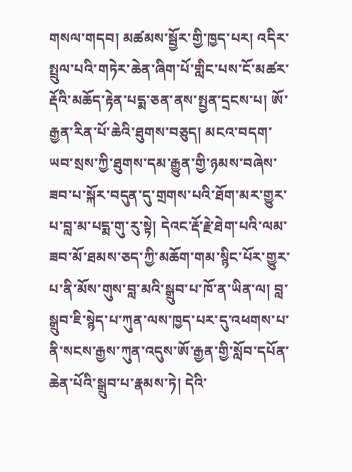གསལ་གདབ། མཚམས་སྦྱོར་གྱི་ཁྱད་པར། འདིར་སྤྲུལ་པའི་གཏེར་ཆེན་ཞིག་པོ་གླིང་པས་ངོ་མཚར་རྡོའི་མཆོད་རྟེན་པདྨ་ཅན་ནས་སྤྱན་དྲངས་པ། ཨོ་རྒྱན་རིན་པོ་ཆེའི་ཐུགས་བཅུད། མངའ་བདག་ཡབ་སྲས་ཀྱི་ཐུགས་དམ་རྒྱུན་གྱི་ཉམས་བཞེས་ཟབ་པ་སྐོར་བདུན་དུ་གྲགས་པའི་ཐོག་མར་གྱུར་པ་བླ་མ་པདྨ་གུ་རུ་སྟེ། དེའང་རྡོ་རྗེ་ཐེག་པའི་ལམ་ཟབ་མོ་ཐམས་ཅད་ཀྱི་མཆོག་གམ་སྙིང་པོར་གྱུར་པ་ནི་མོས་གུས་བླ་མའི་སྒྲུབ་པ་ཁོ་ན་ཡིན་ལ། བླ་སྒྲུབ་ཇི་སྙེད་པ་ཀུན་ལས་ཁྱད་པར་དུ་འཕགས་པ་ནི་སངས་རྒྱས་ཀུན་འདུས་ཨོ་རྒྱན་གྱི་སློབ་དཔོན་ཆེན་པོའི་སྒྲུབ་པ་རྣམས་ཏེ། དེའི་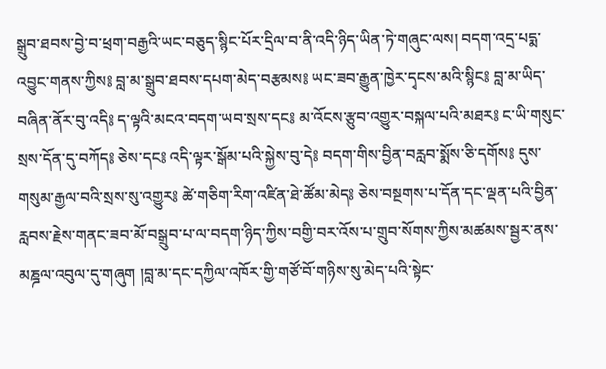སྒྲུབ་ཐབས་བྱེ་བ་ཕྲག་བརྒྱའི་ཡང་བཅུད་སྙིང་པོར་དྲིལ་བ་ནི་འདི་ཉིད་ཡིན་ཏེ་གཞུང་ལས། བདག་འདྲ་པདྨ་འབྱུང་གནས་ཀྱིས༔ བླ་མ་སྒྲུབ་ཐབས་དཔག་མེད་བརྩམས༔ ཡང་ཟབ་རྒྱུན་ཁྱེར་དྭངས་མའི་སྙིང༔ བླ་མ་ཡིད་བཞིན་ནོར་བུ་འདི༔ ད་ལྟའི་མངའ་བདག་ཡབ་སྲས་དང༔ མ་འོངས་རྩུབ་འགྱུར་བསྐལ་པའི་མཐར༔ ང་ཡི་གསུང་སྲས་དོན་དུ་བཀོད༔ ཅེས་དང༔ འདི་ལྟར་སྒོམ་པའི་སྐྱེས་བུ་དེ༔ བདག་གིས་བྱིན་བརླབ་སྨོས་ཅི་དགོས༔ དུས་གསུམ་རྒྱལ་བའི་སྲས་སུ་འགྱུར༔ ཚེ་གཅིག་རིག་འཛིན་ཐེ་ཚོམ་མེད༔ ཅེས་བསྔགས་པ་དོན་དང་ལྡན་པའི་བྱིན་རླབས་རྗེས་གནང་ཟབ་མོ་བསྒྲུབ་པ་ལ་བདག་ཉིད་ཀྱིས་བགྱི་བར་འོས་པ་གྲུབ་སོགས་ཀྱིས་མཚམས་སྦྱར་ནས་མཎྜལ་འབུལ་དུ་གཞུག །བླ་མ་དང་དཀྱིལ་འཁོར་གྱི་གཙོ་བོ་གཉིས་སུ་མེད་པའི་སྟེང་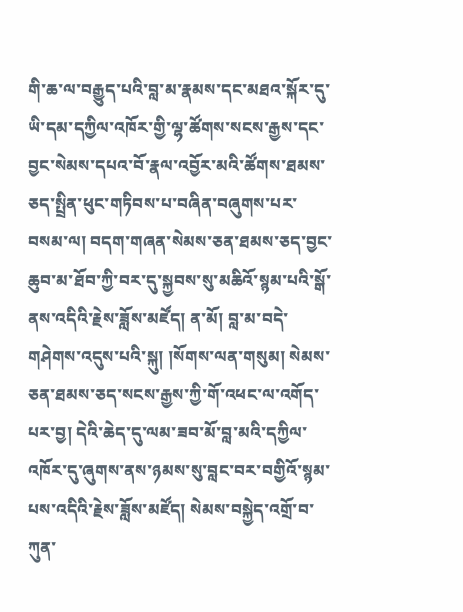གི་ཆ་ལ་བརྒྱུད་པའི་བླ་མ་རྣམས་དང་མཐའ་སྐོར་དུ་ཡི་དམ་དཀྱིལ་འཁོར་གྱི་ལྷ་ཚོགས་སངས་རྒྱས་དང་བྱང་སེམས་དཔའ་བོ་རྣལ་འབྱོར་མའི་ཚོགས་ཐམས་ཅད་སྤྲིན་ཕུང་གཏིབས་པ་བཞིན་བཞུགས་པར་བསམ་ལ། བདག་གཞན་སེམས་ཅན་ཐམས་ཅད་བྱང་ཆུབ་མ་ཐོབ་ཀྱི་བར་དུ་སྐྱབས་སུ་མཆིའོ་སྙམ་པའི་སྒོ་ནས་འདིའི་རྗེས་ཟློས་མཛོད། ན་མོ། བླ་མ་བདེ་གཤེགས་འདུས་པའི་སྐུ། །སོགས་ལན་གསུམ། སེམས་ཅན་ཐམས་ཅད་སངས་རྒྱས་ཀྱི་གོ་འཕང་ལ་འགོད་པར་བྱ། དེའི་ཆེད་དུ་ལམ་ཟབ་མོ་བླ་མའི་དཀྱིལ་འཁོར་དུ་ཞུགས་ནས་ཉམས་སུ་བླང་བར་བགྱིའོ་སྙམ་པས་འདིའི་རྗེས་ཟློས་མཛོད། སེམས་བསྐྱེད་འགྲོ་བ་ཀུན་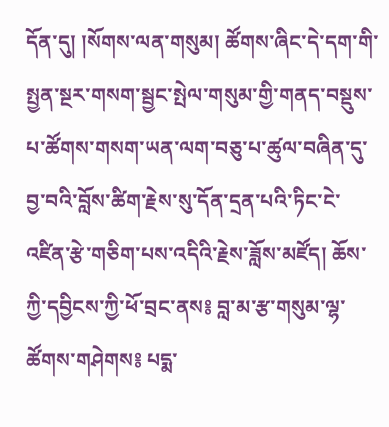དོན་དུ། །སོགས་ལན་གསུམ། ཚོགས་ཞིང་དེ་དག་གི་སྤྱན་སྔར་གསག་སྦྱང་སྤེལ་གསུམ་གྱི་གནད་བསྡུས་པ་ཚོགས་གསག་ཡན་ལག་བཅུ་པ་ཚུལ་བཞིན་དུ་བྱ་བའི་བློས་ཚིག་རྗེས་སུ་དོན་དྲན་པའི་ཏིང་ངེ་འཛིན་རྩེ་གཅིག་པས་འདིའི་རྗེས་ཟློས་མཛོད། ཆོས་ཀྱི་དབྱིངས་ཀྱི་ཕོ་བྲང་ནས༔ བླ་མ་རྩ་གསུམ་ལྷ་ཚོགས་གཤེགས༔ པདྨ་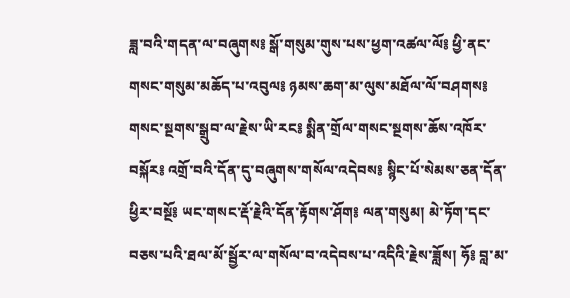ཟླ་བའི་གདན་ལ་བཞུགས༔ སྒོ་གསུམ་གུས་པས་ཕྱག་འཚལ་ལོ༔ ཕྱི་ནང་གསང་གསུམ་མཆོད་པ་འབུལ༔ ཉམས་ཆག་མ་ལུས་མཐོལ་ལོ་བཤགས༔ གསང་སྔགས་སྒྲུབ་ལ་རྗེས་ཡི་རང༔ སྨིན་གྲོལ་གསང་སྔགས་ཆོས་འཁོར་བསྐོར༔ འགྲོ་བའི་དོན་དུ་བཞུགས་གསོལ་འདེབས༔ སྙིང་པོ་སེམས་ཅན་དོན་ཕྱིར་བསྔོ༔ ཡང་གསང་རྡོ་རྗེའི་དོན་རྟོགས་ཤོག༔ ལན་གསུམ། མེ་ཏོག་དང་བཅས་པའི་ཐལ་མོ་སྦྱོར་ལ་གསོལ་བ་འདེབས་པ་འདིའི་རྗེས་ཟློས། ཧོ༔ བླ་མ་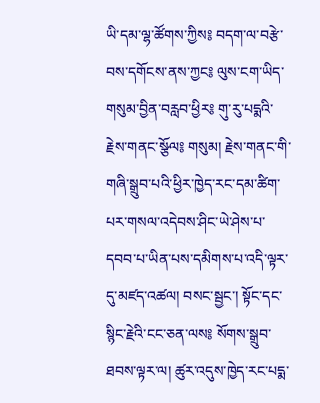ཡི་དམ་ལྷ་ཚོགས་ཀྱིས༔ བདག་ལ་བརྩེ་བས་དགོངས་ནས་ཀྱང༔ ལུས་ངག་ཡིད་གསུམ་བྱིན་བརླབ་ཕྱིར༔ གུ་རུ་པདྨའི་རྗེས་གནང་སྩོལ༔ གསུམ། རྗེས་གནང་གི་གཞི་སྒྲུབ་པའི་ཕྱིར་ཁྱེད་རང་དམ་ཚིག་པར་གསལ་འདེབས་ཤིང་ཡེ་ཤེས་པ་དབབ་པ་ཡིན་པས་དམིགས་པ་འདི་ལྟར་དུ་མཛད་འཚལ། བསང་སྦྱང་། སྟོང་དང་སྙིང་རྗེའི་ངང་ཅན་ལས༔ སོགས་སྒྲུབ་ཐབས་ལྟར་ལ། ཚུར་འདུས་ཁྱེད་རང་པདྨ་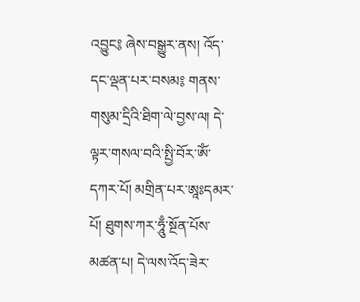འབྱུང༔ ཞེས་བསྒྱུར་ནས། འོད་དང་ལྡན་པར་བསམ༔ གནས་གསུམ་དྲིའི་ཐིག་ལེ་བྱས་ལ། དེ་ལྟར་གསལ་བའི་སྤྱི་བོར་ཨོཾ་དཀར་པོ། མགྲིན་པར་ཨཱཿདམར་པོ། ཐུགས་ཀར་ཧཱུྃ་སྔོན་པོས་མཚན་པ། དེ་ལས་འོད་ཟེར་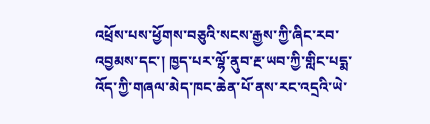འཕྲོས་པས་ཕྱོགས་བཅུའི་སངས་རྒྱས་ཀྱི་ཞིང་རབ་འབྱམས་དང་། ཁྱད་པར་ལྷོ་ནུབ་རྔ་ཡབ་ཀྱི་གླིང་པདྨ་འོད་ཀྱི་གཞལ་མེད་ཁང་ཆེན་པོ་ནས་རང་འདྲའི་ཡེ་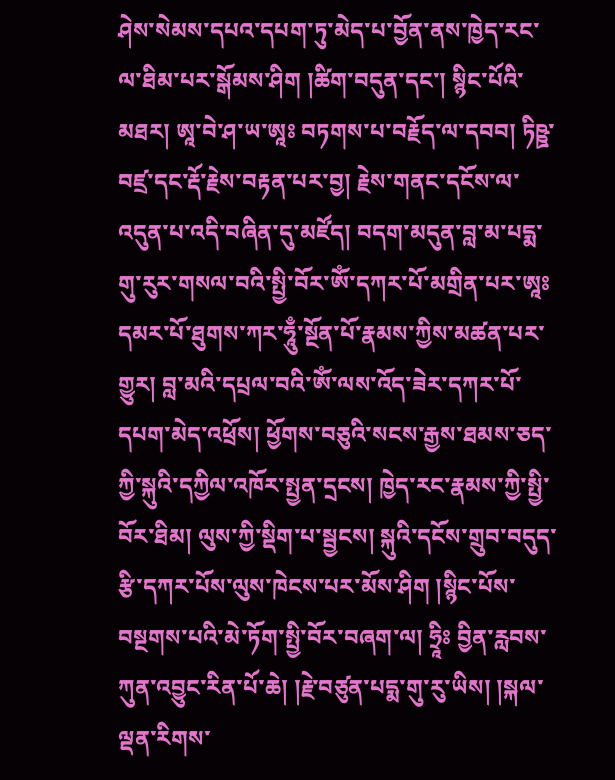ཤེས་སེམས་དཔའ་དཔག་ཏུ་མེད་པ་བྱོན་ནས་ཁྱེད་རང་ལ་ཐིམ་པར་སྒོམས་ཤིག །ཚིག་བདུན་དང་། སྙིང་པོའི་མཐར། ཨཱ་བེ་ཤ་ཡ་ཨཱཿ བཏགས་པ་བརྗོད་ལ་དབབ། ཏིཥྛ་བཛྲ་དང་རྡོ་རྗེས་བརྟན་པར་བྱ། རྗེས་གནང་དངོས་ལ་འདུན་པ་འདི་བཞིན་དུ་མཛོད། བདག་མདུན་བླ་མ་པདྨ་གུ་རུར་གསལ་བའི་སྤྱི་བོར་ཨོཾ་དཀར་པོ་མགྲིན་པར་ཨཱཿདམར་པོ་ཐུགས་ཀར་ཧཱུྃ་སྔོན་པོ་རྣམས་ཀྱིས་མཚན་པར་གྱུར། བླ་མའི་དཔྲལ་བའི་ཨོཾ་ལས་འོད་ཟེར་དཀར་པོ་དཔག་མེད་འཕྲོས། ཕྱོགས་བཅུའི་སངས་རྒྱས་ཐམས་ཅད་ཀྱི་སྐུའི་དཀྱིལ་འཁོར་སྤྱན་དྲངས། ཁྱེད་རང་རྣམས་ཀྱི་སྤྱི་བོར་ཐིམ། ལུས་ཀྱི་སྡིག་པ་སྦྱངས། སྐུའི་དངོས་གྲུབ་བདུད་རྩི་དཀར་པོས་ལུས་ཁེངས་པར་མོས་ཤིག །སྙིང་པོས་བསྔགས་པའི་མེ་ཏོག་སྤྱི་བོར་བཞག་ལ། ཧྲཱིཿ བྱིན་རླབས་ཀུན་འབྱུང་རིན་པོ་ཆེ། །རྗེ་བཙུན་པདྨ་གུ་རུ་ཡིས། །སྐལ་ལྡན་རིགས་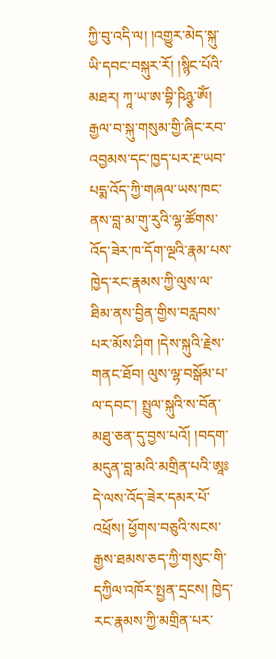ཀྱི་བུ་འདི་ལ། །འགྱུར་མེད་སྐུ་ཡི་དབང་བསྐུར་རོ། །སྙིང་པོའི་མཐར། ཀཱ་ཡ་ཨ་བྷི་ཥིཉྩ་ཨོཾ། རྒྱལ་བ་སྐུ་གསུམ་གྱི་ཞིང་རབ་འབྱམས་དང་ཁྱད་པར་རྔ་ཡབ་པདྨ་འོད་ཀྱི་གཞལ་ཡས་ཁང་ནས་བླ་མ་གུ་རུའི་ལྷ་ཚོགས་འོད་ཟེར་ཁ་དོག་ལྔའི་རྣམ་པས་ཁྱེད་རང་རྣམས་ཀྱི་ལུས་ལ་ཐིམ་ནས་བྱིན་གྱིས་བརླབས་པར་མོས་ཤིག །དེས་སྐུའི་རྗེས་གནང་ཐོབ། ལུས་ལྷ་བསྒོམ་པ་ལ་དབང་། སྤྲུལ་སྐུའི་ས་བོན་མཐུ་ཅན་དུ་བྱས་པའོ། །བདག་མདུན་བླ་མའི་མགྲིན་པའི་ཨཱཿདེ་ལས་འོད་ཟེར་དམར་པོ་འཕྲོས། ཕྱོགས་བཅུའི་སངས་རྒྱས་ཐམས་ཅད་ཀྱི་གསུང་གི་དཀྱིལ་འཁོར་སྤྱན་དྲངས། ཁྱེད་རང་རྣམས་ཀྱི་མགྲིན་པར་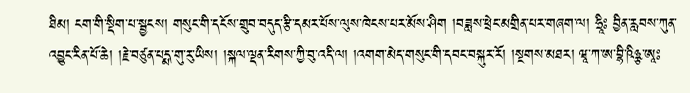ཐིམ། ངག་གི་སྡིག་པ་སྦྱངས། གསུང་གི་དངོས་གྲུབ་བདུད་རྩི་དམར་པོས་ལུས་ཁེངས་པར་མོས་ཤིག །བཟླས་ཕྲེང་མགྲིན་པར་གཞག་ལ། ཧྲཱིཿ བྱིན་རླབས་ཀུན་འབྱུང་རིན་པོ་ཆེ། །རྗེ་བཙུན་པདྨ་གུ་རུ་ཡིས། །སྐལ་ལྡན་རིགས་ཀྱི་བུ་འདི་ལ། །འགག་མེད་གསུང་གི་དབང་བསྐུར་རོ། །སྔགས་མཐར། ཝཱ་ཀ་ཨ་བྷི་ཥིཉྩ་ཨཱཿ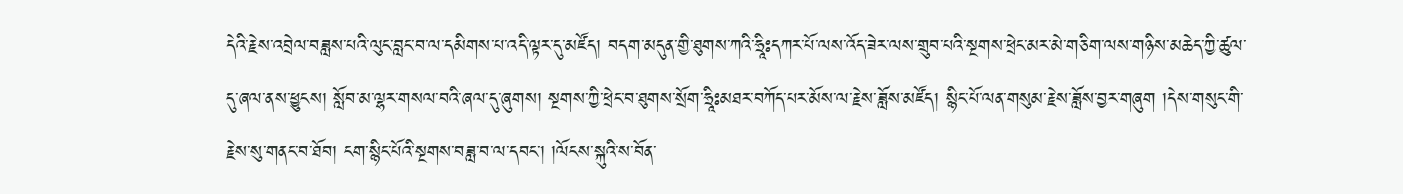དེའི་རྗེས་འབྲེལ་བཟླས་པའི་ལུང་བླང་བ་ལ་དམིགས་པ་འདི་ལྟར་དུ་མཛོད། བདག་མདུན་གྱི་ཐུགས་ཀའི་ཧྲཱིཿདཀར་པོ་ལས་འོད་ཟེར་ལས་གྲུབ་པའི་སྔགས་ཕྲེང་མར་མེ་གཅིག་ལས་གཉིས་མཆེད་ཀྱི་ཚུལ་དུ་ཞལ་ནས་ཕྱུངས། སློབ་མ་ལྷར་གསལ་བའི་ཞལ་དུ་ཞུགས། སྔགས་ཀྱི་ཕྲེང་བ་ཐུགས་སྲོག་ཧྲཱིཿམཐར་བཀོད་པར་མོས་ལ་རྗེས་ཟློས་མཛོད། སྙིང་པོ་ལན་གསུམ་རྗེས་ཟློས་བྱར་གཞུག །དེས་གསུང་གི་རྗེས་སུ་གནང་བ་ཐོབ། ངག་སྙིང་པོའི་སྔགས་བཟླ་བ་ལ་དབང་། །ལོངས་སྐུའི་ས་བོན་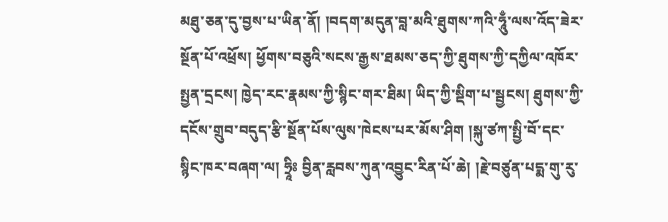མཐུ་ཅན་དུ་བྱས་པ་ཡིན་ནོ། །བདག་མདུན་བླ་མའི་ཐུགས་ཀའི་ཧཱུྃ་ལས་འོད་ཟེར་སྔོན་པོ་འཕྲོས། ཕྱོགས་བཅུའི་སངས་རྒྱས་ཐམས་ཅད་ཀྱི་ཐུགས་ཀྱི་དཀྱིལ་འཁོར་སྤྱན་དྲངས། ཁྱེད་རང་རྣམས་ཀྱི་སྙིང་གར་ཐིམ། ཡིད་ཀྱི་སྡིག་པ་སྦྱངས། ཐུགས་ཀྱི་དངོས་གྲུབ་བདུད་རྩི་སྔོན་པོས་ལུས་ཁེངས་པར་མོས་ཤིག །སྐུ་ཙཀ་སྤྱི་བོ་དང་སྙིང་ཁར་བཞག་ལ། ཧྲཱིཿ བྱིན་རླབས་ཀུན་འབྱུང་རིན་པོ་ཆེ། །རྗེ་བཙུན་པདྨ་གུ་རུ་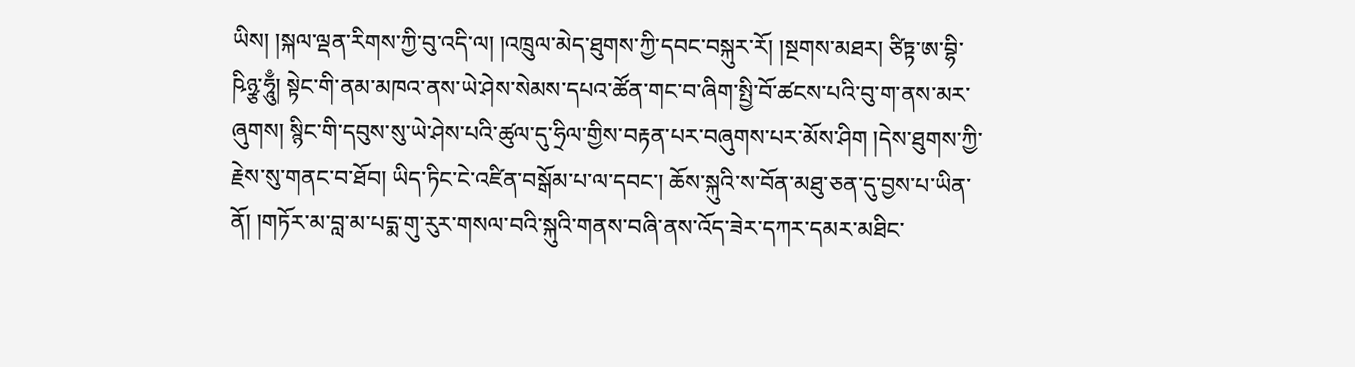ཡིས། །སྐལ་ལྡན་རིགས་ཀྱི་བུ་འདི་ལ། །འཁྲུལ་མེད་ཐུགས་ཀྱི་དབང་བསྐུར་རོ། །སྔགས་མཐར། ཙིཏྟ་ཨ་བྷི་ཥིཉྩ་ཧཱུྃ། སྟེང་གི་ནམ་མཁའ་ནས་ཡེ་ཤེས་སེམས་དཔའ་ཚོན་གང་བ་ཞིག་སྤྱི་བོ་ཚངས་པའི་བུ་ག་ནས་མར་ཞུགས། སྙིང་གི་དབུས་སུ་ཡེ་ཤེས་པའི་ཚུལ་དུ་ཧྲིལ་གྱིས་བརྟན་པར་བཞུགས་པར་མོས་ཤིག །དེས་ཐུགས་ཀྱི་རྗེས་སུ་གནང་བ་ཐོབ། ཡིད་ཏིང་ངེ་འཛིན་བསྒོམ་པ་ལ་དབང་། ཆོས་སྐུའི་ས་བོན་མཐུ་ཅན་དུ་བྱས་པ་ཡིན་ནོ། །གཏོར་མ་བླ་མ་པདྨ་གུ་རུར་གསལ་བའི་སྐུའི་གནས་བཞི་ནས་འོད་ཟེར་དཀར་དམར་མཐིང་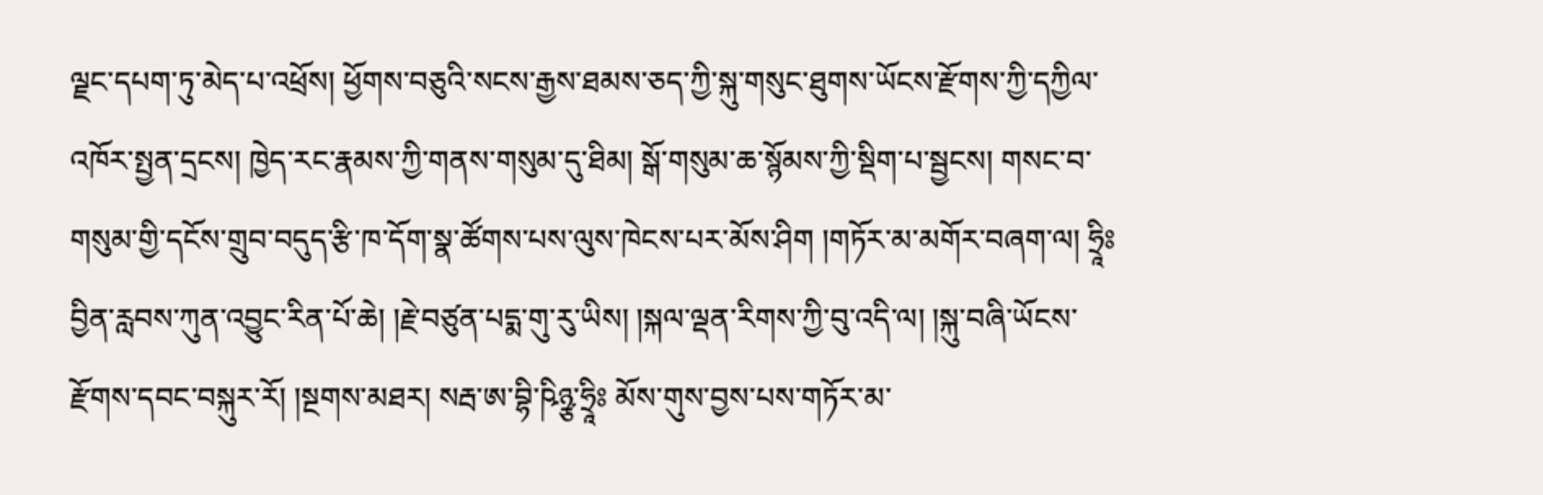ལྗང་དཔག་ཏུ་མེད་པ་འཕྲོས། ཕྱོགས་བཅུའི་སངས་རྒྱས་ཐམས་ཅད་ཀྱི་སྐུ་གསུང་ཐུགས་ཡོངས་རྫོགས་ཀྱི་དཀྱིལ་འཁོར་སྤྱན་དྲངས། ཁྱེད་རང་རྣམས་ཀྱི་གནས་གསུམ་དུ་ཐིམ། སྒོ་གསུམ་ཆ་སྙོམས་ཀྱི་སྡིག་པ་སྦྱངས། གསང་བ་གསུམ་གྱི་དངོས་གྲུབ་བདུད་རྩི་ཁ་དོག་སྣ་ཚོགས་པས་ལུས་ཁེངས་པར་མོས་ཤིག །གཏོར་མ་མགོར་བཞག་ལ། ཧྲཱིཿ བྱིན་རླབས་ཀུན་འབྱུང་རིན་པོ་ཆེ། །རྗེ་བཙུན་པདྨ་གུ་རུ་ཡིས། །སྐལ་ལྡན་རིགས་ཀྱི་བུ་འདི་ལ། །སྐུ་བཞི་ཡོངས་རྫོགས་དབང་བསྐུར་རོ། །སྔགས་མཐར། སརྦ་ཨ་བྷི་ཥིཉྩ་ཧྲཱིཿ མོས་གུས་བྱས་པས་གཏོར་མ་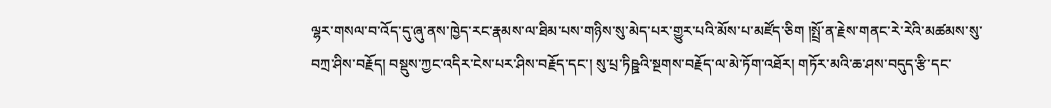ལྷར་གསལ་བ་འོད་དུ་ཞུ་ནས་ཁྱེད་རང་རྣམས་ལ་ཐིམ་པས་གཉིས་སུ་མེད་པར་གྱུར་པའི་མོས་པ་མཛོད་ཅིག །སྤྲོ་ན་རྗེས་གནང་རེ་རེའི་མཚམས་སུ་བཀྲ་ཤིས་བརྗོད། བསྡུས་ཀྱང་འདིར་ངེས་པར་ཤིས་བརྗོད་དང་། སུ་པྲ་ཏིཥྛའི་སྔགས་བརྗོད་ལ་མེ་ཏོག་འཐོར། གཏོར་མའི་ཆ་ཤས་བདུད་རྩི་དང་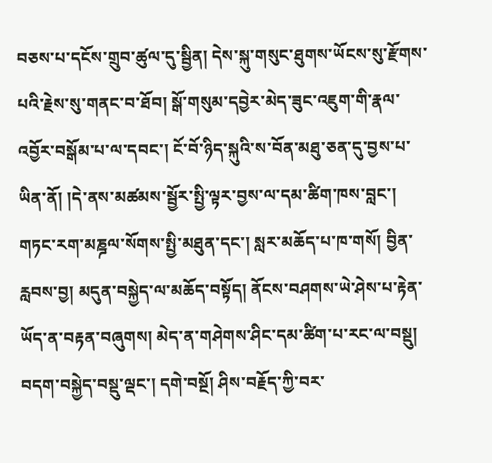བཅས་པ་དངོས་གྲུབ་ཚུལ་དུ་སྦྱིན། དེས་སྐུ་གསུང་ཐུགས་ཡོངས་སུ་རྫོགས་པའི་རྗེས་སུ་གནང་བ་ཐོབ། སྒོ་གསུམ་དབྱེར་མེད་ཟུང་འཇུག་གི་རྣལ་འབྱོར་བསྒོམ་པ་ལ་དབང་། ངོ་བོ་ཉིད་སྐུའི་ས་བོན་མཐུ་ཅན་དུ་བྱས་པ་ཡིན་ནོ། །དེ་ནས་མཚམས་སྦྱོར་སྤྱི་ལྟར་བྱས་ལ་དམ་ཚིག་ཁས་བླང་། གཏང་རག་མཎྜལ་སོགས་སྤྱི་མཐུན་དང་། སླར་མཆོད་པ་ཁ་གསོ། བྱིན་རླབས་བྱ། མདུན་བསྐྱེད་ལ་མཆོད་བསྟོད། ནོངས་བཤགས་ཡེ་ཤེས་པ་རྟེན་ཡོད་ན་བརྟན་བཞུགས། མེད་ན་གཤེགས་ཤིང་དམ་ཚིག་པ་རང་ལ་བསྡུ། བདག་བསྐྱེད་བསྡུ་ལྡང་། དགེ་བསྔོ། ཤིས་བརྗོད་ཀྱི་བར་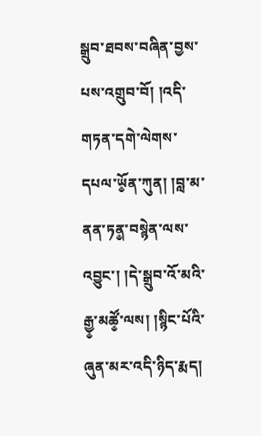སྒྲུབ་ཐབས་བཞིན་བྱས་པས་འགྲུབ་བོ། །འདི་གཏན་དགེ་ལེགས་དཔལ་ཡོ༵ན་ཀུན། །བླ་མ་ནན་ཏན༵་བསྙེན་ལས་འབྱུང་། །དེ་སྒྲུབ་འོ་མའི་རྒྱ༵་མཚོ༵་ལས། །སྙིང་པོའི་ཞུན་མར་འདི་ཉིད་རྨད།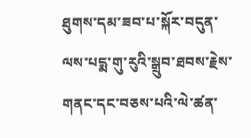ཐུགས་དམ་ཟབ་པ་སྐོར་བདུན་ལས་པདྨ་གུ་རུའི་སྒྲུབ་ཐབས་རྗེས་གནང་དང་བཅས་པའི་ལེ་ཚན་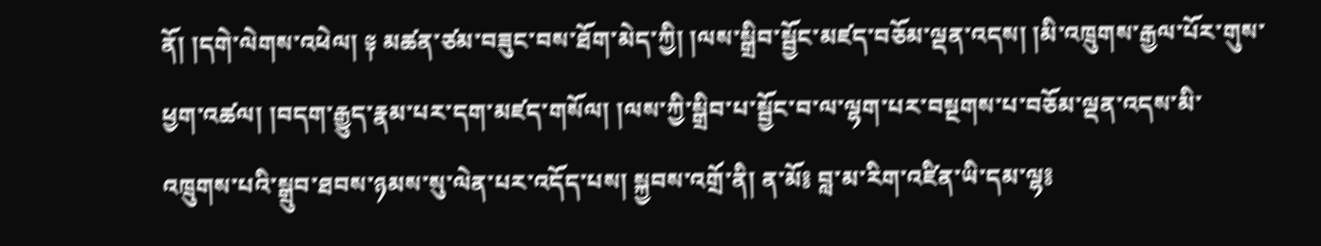ནོ། །དགེ་ལེགས་འཕེལ། ༈ མཚན་ཙམ་བཟུང་བས་ཐོག་མེད་ཀྱི། །ལས་སྒྲིབ་སྦྱོང་མཛད་བཅོམ་ལྡན་འདས། །མི་འཁྲུགས་རྒྱལ་པོར་གུས་ཕྱག་འཚལ། །བདག་རྒྱུད་རྣམ་པར་དག་མཛད་གསོལ། །ལས་ཀྱི་སྒྲིབ་པ་སྦྱོང་བ་ལ་ལྷག་པར་བསྔགས་པ་བཅོམ་ལྡན་འདས་མི་འཁྲུགས་པའི་སྒྲུབ་ཐབས་ཉམས་སུ་ལེན་པར་འདོད་པས། སྐྱབས་འགྲོ་ནི། ན་མོ༔ བླ་མ་རིག་འཛིན་ཡི་དམ་ལྷ༔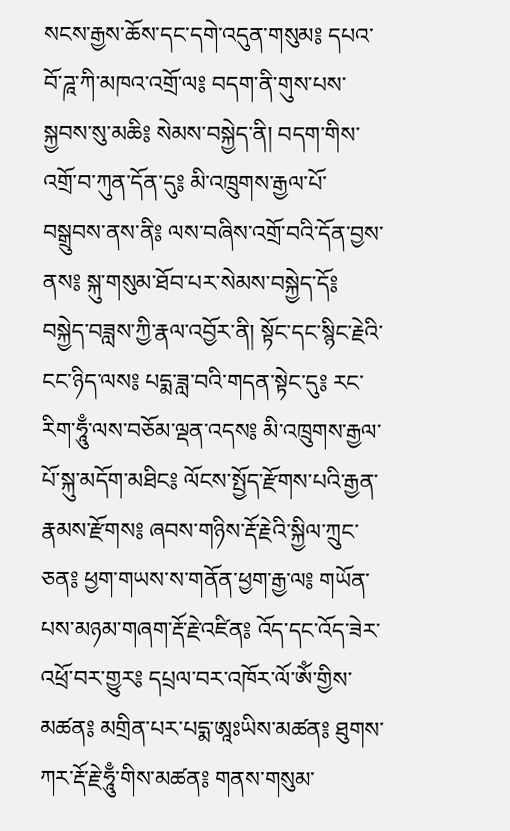སངས་རྒྱས་ཆོས་དང་དགེ་འདུན་གསུམ༔ དཔའ་བོ་ཌཱ་ཀི་མཁའ་འགྲོ་ལ༔ བདག་ནི་གུས་པས་སྐྱབས་སུ་མཆི༔ སེམས་བསྐྱེད་ནི། བདག་གིས་འགྲོ་བ་ཀུན་དོན་དུ༔ མི་འཁྲུགས་རྒྱལ་པོ་བསྒྲུབས་ནས་ནི༔ ལས་བཞིས་འགྲོ་བའི་དོན་བྱས་ནས༔ སྐུ་གསུམ་ཐོབ་པར་སེམས་བསྐྱེད་དོ༔ བསྐྱེད་བཟླས་ཀྱི་རྣལ་འབྱོར་ནི། སྟོང་དང་སྙིང་རྗེའི་ངང་ཉིད་ལས༔ པདྨ་ཟླ་བའི་གདན་སྟེང་དུ༔ རང་རིག་ཧཱུྃ་ལས་བཅོམ་ལྡན་འདས༔ མི་འཁྲུགས་རྒྱལ་པོ་སྐུ་མདོག་མཐིང༔ ལོངས་སྤྱོད་རྫོགས་པའི་རྒྱན་རྣམས་རྫོགས༔ ཞབས་གཉིས་རྡོ་རྗེའི་སྐྱིལ་ཀྲུང་ཅན༔ ཕྱག་གཡས་ས་གནོན་ཕྱག་རྒྱ་ལ༔ གཡོན་པས་མཉམ་གཞག་རྡོ་རྗེ་འཛིན༔ འོད་དང་འོད་ཟེར་འཕྲོ་བར་གྱུར༔ དཔྲལ་བར་འཁོར་ལོ་ཨོཾ་གྱིས་མཚན༔ མགྲིན་པར་པདྨ་ཨཱཿཡིས་མཚན༔ ཐུགས་ཀར་རྡོ་རྗེ་ཧཱུྃ་གིས་མཚན༔ གནས་གསུམ་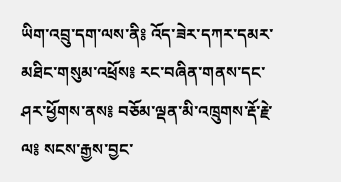ཡིག་འབྲུ་དག་ལས་ནི༔ འོད་ཟེར་དཀར་དམར་མཐིང་གསུམ་འཕྲོས༔ རང་བཞིན་གནས་དང་ཤར་ཕྱོགས་ནས༔ བཅོམ་ལྡན་མི་འཁྲུགས་རྡོ་རྗེ་ལ༔ སངས་རྒྱས་བྱང་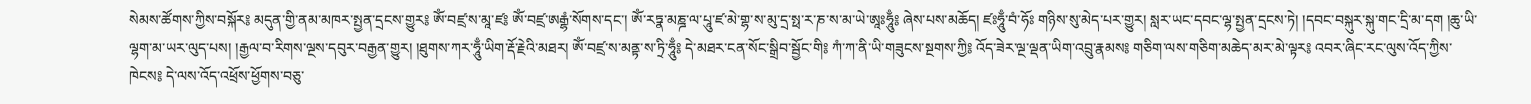སེམས་ཚོགས་ཀྱིས་བསྐོར༔ མདུན་གྱི་ནམ་མཁར་སྤྱན་དྲངས་གྱུར༔ ཨོཾ་བཛྲ་ས་མཱ་ཛ༔ ཨོཾ་བཛྲ་ཨརྒྷཾ་སོགས་དང་། ཨོཾ་རཏྣ་མཎྜ་ལ་པཱུ་ཛ་མེ་གྷ་ས་མུ་དྲ་སྥ་ར་ཎ་ས་མ་ཡེ་ཨཱཿཧཱུྃ༔ ཞེས་པས་མཆོད། ཛཿཧཱུྃ་བཾ་ཧོཿ གཉིས་སུ་མེད་པར་གྱུར། སླར་ཡང་དབང་ལྷ་སྤྱན་དྲངས་ཏེ། །དབང་བསྐུར་སྐུ་གང་དྲི་མ་དག །ཆུ་ཡི་ལྷག་མ་ཡར་ལུད་པས། །རྒྱལ་བ་རིགས་ལྔས་དབུར་བརྒྱན་གྱུར། །ཐུགས་ཀར་ཧཱུྃ་ཡིག་རྡོ་རྗེའི་མཐར། ཨོཾ་བཛྲ་ས་མནྟ་ས་ཏྲི་ཧཱུྃ༔ དེ་མཐར་ངན་སོང་སྒྲིབ་སྦྱོང་གི༔ ཀཾ་ཀ་ནི་ཡི་གཟུངས་སྔགས་ཀྱི༔ འོད་ཟེར་ལྔ་ལྡན་ཡིག་འབྲུ་རྣམས༔ གཅིག་ལས་གཅིག་མཆེད་མར་མེ་ལྟར༔ འབར་ཞིང་རང་ལུས་འོད་ཀྱིས་ཁེངས༔ དེ་ལས་འོད་འཕྲོས་ཕྱོགས་བཅུ་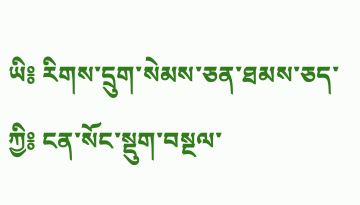ཡི༔ རིགས་དྲུག་སེམས་ཅན་ཐམས་ཅད་ཀྱི༔ ངན་སོང་སྡུག་བསྔལ་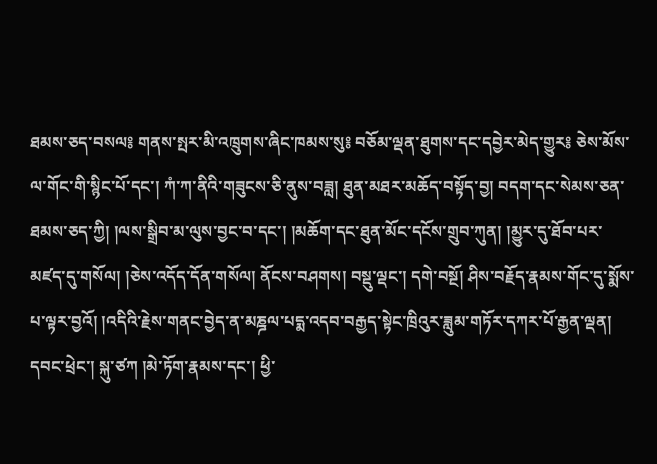ཐམས་ཅད་བསལ༔ གནས་སྤར་མི་འཁྲུགས་ཞིང་ཁམས་སུ༔ བཅོམ་ལྡན་ཐུགས་དང་དབྱེར་མེད་གྱུར༔ ཅེས་མོས་ལ་གོང་གི་སྙིང་པོ་དང་། ཀཾ་ཀ་ནིའི་གཟུངས་ཅི་ནུས་བཟླ། ཐུན་མཐར་མཆོད་བསྟོད་བྱ། བདག་དང་སེམས་ཅན་ཐམས་ཅད་ཀྱི། །ལས་སྒྲིབ་མ་ལུས་བྱང་བ་དང་། །མཆོག་དང་ཐུན་མོང་དངོས་གྲུབ་ཀུན། །མྱུར་དུ་ཐོབ་པར་མཛད་དུ་གསོལ། །ཅེས་འདོད་དོན་གསོལ། ནོངས་བཤགས། བསྡུ་ལྡང་། དགེ་བསྔོ། ཤིས་བརྗོད་རྣམས་གོང་དུ་སྨོས་པ་ལྟར་བྱའོ། །འདིའི་རྗེས་གནང་བྱེད་ན་མཎྜལ་པདྨ་འདབ་བརྒྱད་སྟེང་ཁྲིའུར་ཟླུམ་གཏོར་དཀར་པོ་རྒྱན་ལྡན། དབང་ཕྲེང་། སྐུ་ཙཀ །མེ་ཏོག་རྣམས་དང་། ཕྱི་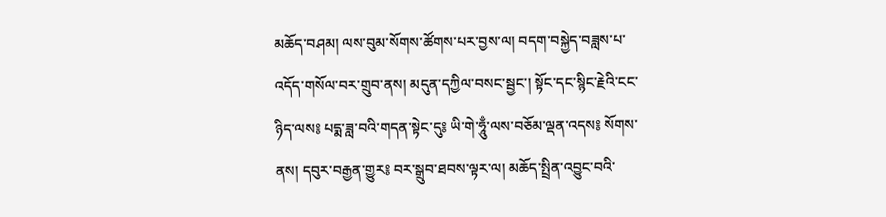མཆོད་བཤམ། ལས་བུམ་སོགས་ཚོགས་པར་བྱས་ལ། བདག་བསྐྱེད་བཟླས་པ་འདོད་གསོལ་བར་གྲུབ་ནས། མདུན་དཀྱིལ་བསང་སྦྱང་། སྟོང་དང་སྙིང་རྗེའི་ངང་ཉིད་ལས༔ པདྨ་ཟླ་བའི་གདན་སྟེང་དུ༔ ཡི་གེ་ཧཱུྃ་ལས་བཅོམ་ལྡན་འདས༔ སོགས་ནས། དབུར་བརྒྱན་གྱུར༔ བར་སྒྲུབ་ཐབས་ལྟར་ལ། མཆོད་སྤྲིན་འབྱུང་བའི་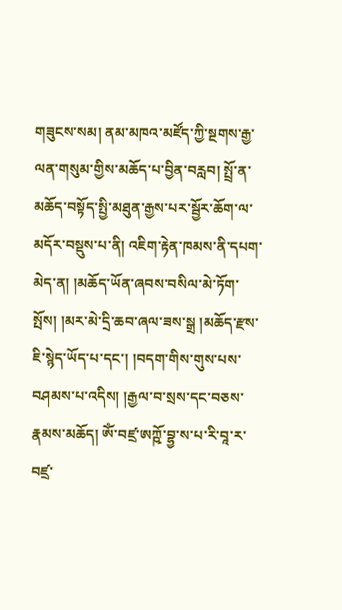གཟུངས་སམ། ནམ་མཁའ་མཛོད་ཀྱི་སྔགས་རྒྱ་ལན་གསུམ་གྱིས་མཆོད་པ་བྱིན་བརླབ། སྤྲོ་ན་མཆོད་བསྟོད་སྤྱི་མཐུན་རྒྱས་པར་སྦྱོར་ཆོག་ལ་མདོར་བསྡུས་པ་ནི། འཇིག་རྟེན་ཁམས་ནི་དཔག་མེད་ན། །མཆོད་ཡོན་ཞབས་བསིལ་མེ་ཏོག་སྤོས། །མར་མེ་དྲི་ཆབ་ཞལ་ཟས་སྒྲ །མཆོད་རྫས་ཇི་སྙེད་ཡོད་པ་དང་། །བདག་གིས་གུས་པས་བཤམས་པ་འདིས། །རྒྱལ་བ་སྲས་དང་བཅས་རྣམས་མཆོད། ཨོཾ་བཛྲ་ཨཀྵོ་བྷྱ་ས་པ་རི་བཱ་ར་བཛྲ་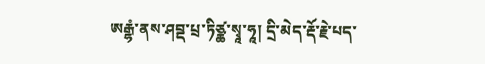ཨརྒྷཾ་ནས་ཤབྡ་པྲ་ཏིཙྪ་སྭཱ་ཧཱ། དྲི་མེད་རྡོ་རྗེ་པད་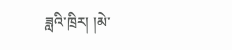ཟླའི་ཁྲིར། །མེ་